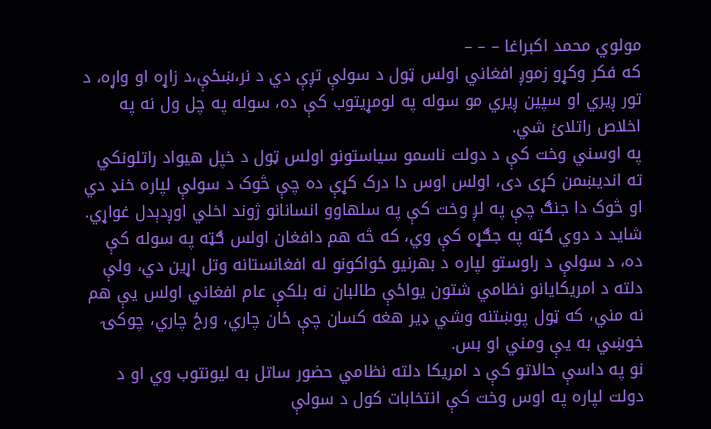مولوي محمد اکبراغا – – –
که فکر وکړو زموږ افغاني اولس ټول د سولې تږې دي د نر،ښځې،د زاړه او واړه، د تور ږیري او سپین ږیري مو سوله په لومړیتوب کې ده، سوله په چل ول نه په اخلاص راتلائ شي.
په اوسني وخت کې د دولت ناسمو سیاستونو اولس ټول د خپل هیواد راتلونکي ته اندیښمن کړی دی، اولس اوس دا درک کړې ده چې څوک د سولې لپاره خنډ دي او څوک دا جنګ چې په لږ وخت کې په سلهاوو انسانانو ژوند اخلي اوږدېدل غواړي. شاید د دوي ګټه په جګړه کې وي، که څه هم دافغان اولس ګټه په سوله کې ده، د سولې د راوستو لپاره د بهرنيو ځواکونو له افغانستانه وتل اړین دي، ولې دلته د امریکایانو نظامي شتون یواځې طالبان نه بلکې عام افغاني اولس یې هم نه مني، که ټول پوښتنه وشي ډیر هغه کسان چې ځان چاري، ورځ چاري، چوکۍ خوښي به یې ومني او بس.
نو په داسې حالاتو کې د امریکا دلته نظامي حضور ساتل به لیونتوب وي او د دولت لپاره په اوس وخت کې انتخابات کول د سولې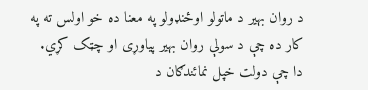د روان بهیر د ماتولو اوځنډولو په معنا ده خو اولس ته په کار ده چې د سولې روان بهیر پیاوړی او چټک کړي.
دا چې دولت خپل نمائندګان د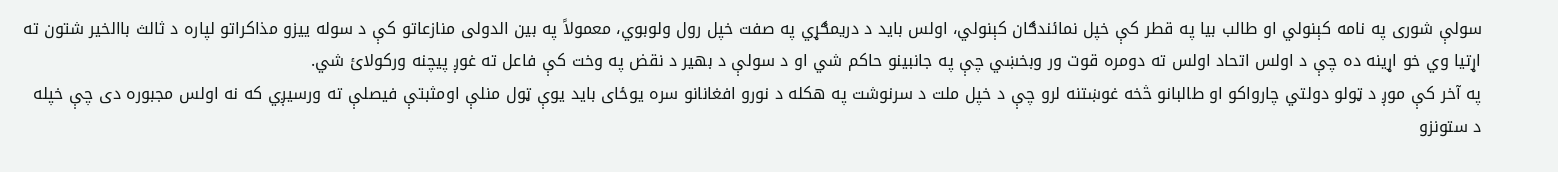سولې شوری په نامه کېنولي او طالب بیا په قطر کې خپل نمائندګان کېنولي، اولس باید د دریمګړي په صفت خپل رول ولوبوي، معمولاً په بین الدولی منازعاتو کې د سوله ییزو مذاکراتو لپاره د ثالث باالخیر شتون ته اړتیا وي خو اړینه ده چې د اولس اتحاد اولس ته دومره قوت ور وبخښي چې په جانبینو حاکم شي او د سولې د بهیر د نقض په وخت کې فاعل ته غوږ پیچنه ورکولائ شي.
په آخر کې موږ د ټولو دولتي چارواکو او طالبانو څخه غوښتنه لرو چې د خپل ملت د سرنوشت په هکله د نورو افغانانو سره یوځای باید یوې ټول منلې اومثبتې فیصلې ته ورسیږي که نه اولس مجبوره دی چې خپله د ستونزو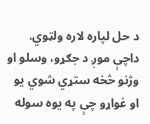د حل لپاره لاره ولټوي.
داچې موږ د جګړو، وسلو او وژنو څخه ستړي شوي یو او غواړو چې په یوه سوله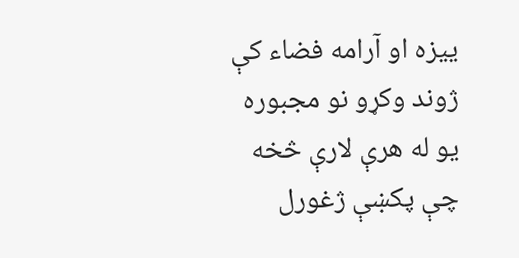ییزه او آرامه فضاء کې ژوند وکړو نو مجبوره یو له هرې لارې څخه چې پکښې ژغورل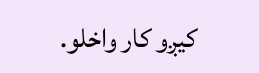کیږو کار واخلو.